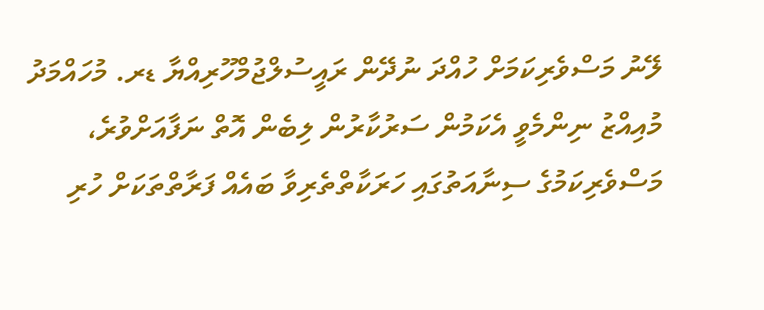ލޭނު މަސްވެރިކަމަށް ހުއްދަ ނުދޭން ރައީސުލްޖުމްހޫރިއްޔާ ޑރ. މުހައްމަދު މުއިއްޒު ނިންމެވީ އެކަމުން ސަރުކާރުން ލިބެން އޮތް ނަފާއަށްވުރެ، މަސްވެރިކަމުގެ ސިނާއަތުގައި ހަރަކާތްތެރިވާ ބައެއް ފަރާތްތަކަށް ހުރި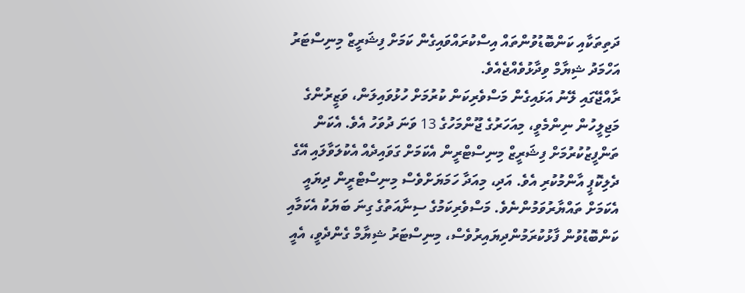ދަތިތަކާއި ކަންބޮޑުވުންތައް އިސްކުރައްވައިގެން ކަމަށް ފިޝަރީޒް މިނިސްޓަރު އަހްމަދު ޝިޔާމް ވިދާޅުވެއްޖެއެވެ.
ރާއްޖޭގައި ލޭނު އަޅައިގެން މަސްވެރިކަން ކުރުމަށް ހުޅުވައިލަން، ވަޒީރުންގެ މަޖިލީހުން ނިންމެވީ، މިއަހަރުގެ ޖޫންމަހުގެ 13 ވަނަ ދުވަހު އެވެ. އެކަން ތަންފީޒުކުރުމަށް ފިޝަރީޒް މިނިސްޓްރީން އެކަމަށް ގަވައިދެއް އެކުލަވާލައި އޭގެ ދެލިކޮޕީ އާންމުކުރި އެވެ. އަދި، މިއަދާ ހަމަޔަށްވެސް މިނިސްޓްރީން ދިޔައީ އެކަމަށް ތައްޔާރުވަމުންނެވެ. މަސްވެރިކަމުގެ ސިނާއަތުގެ ގިނަ ބަޔަކު އެކަމާއި ކަންބޮޑުވުން ފާޅުކުރަމުންދިޔައިރުވެސް، މިނިސްޓަރު ޝިޔާމް ގެންދެވީ، އެއީ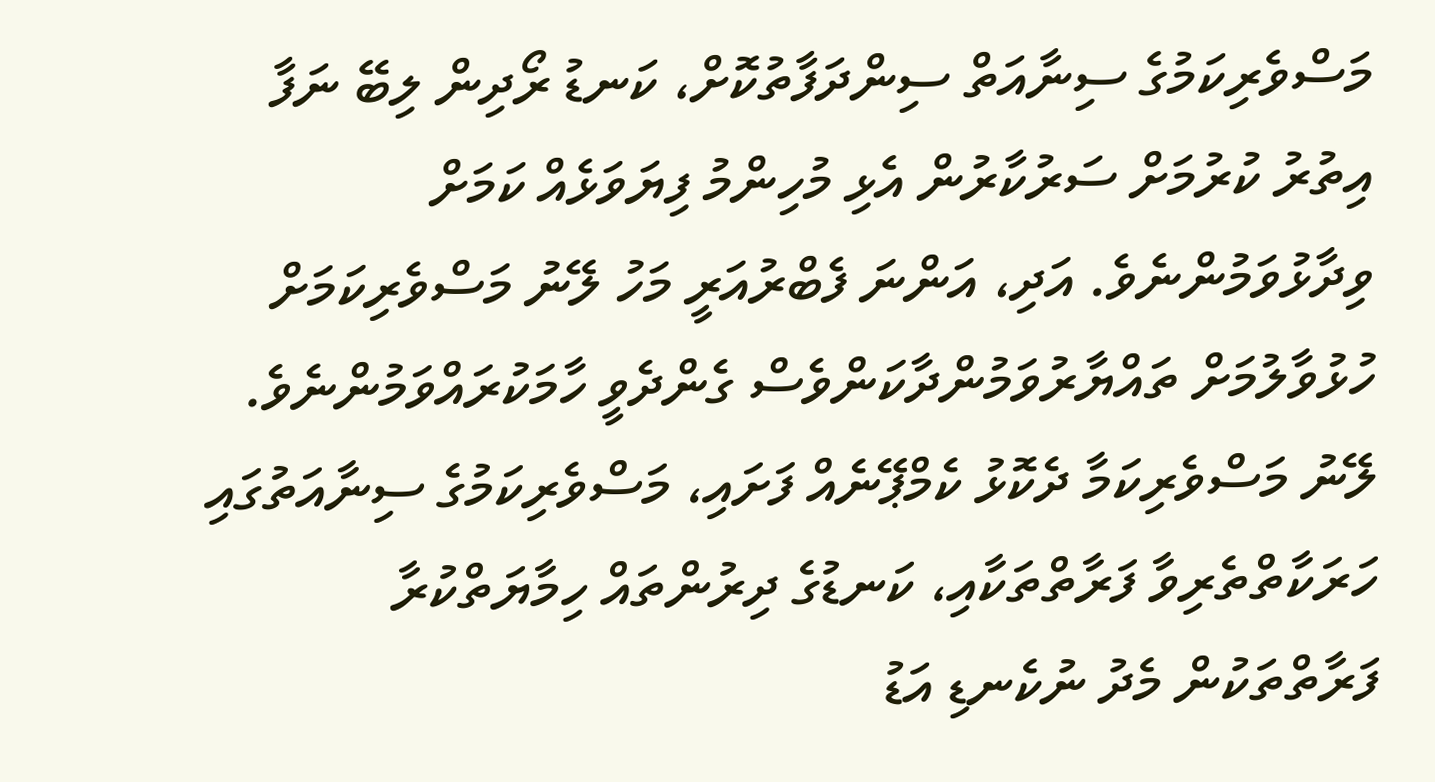މަސްވެރިކަމުގެ ސިނާއަތް ސިންދަފާތުކޮށް، ކަނޑު ރޯދިން ލިބޭ ނަފާ އިތުރު ކުރުމަށް ސަރުކާރުން އެޅި މުހިންމު ފިޔަވަޅެއް ކަމަށް ވިދާޅުވަމުންނެވެ. އަދި، އަންނަ ފެބްރުއަރީ މަހު ލޭނު މަސްވެރިކަމަށް ހުޅުވާލުމަށް ތައްޔާރުވަމުންދާކަންވެސް ގެންދެވީ ހާމަކުރައްވަމުންނެވެ.
ލޭނު މަސްވެރިކަމާ ދެކޮޅު ކެމްޕޭނެއް ފަށައި، މަސްވެރިކަމުގެ ސިނާއަތުގައި ހަރަކާތްތެރިވާ ފަރާތްތަކާއި، ކަނޑުގެ ދިރުންތައް ހިމާޔަތްކުރާ ފަރާތްތަކުން މެދު ނުކެނޑި އަޑު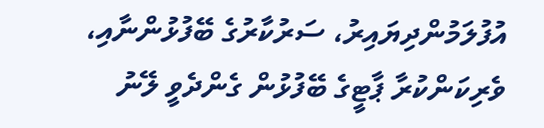އުފުލަމުންދިޔައިރު، ސަރުކާރުގެ ބޭފުޅުންނާއި، ވެރިކަންކުރާ ޕާޓީގެ ބޭފުޅުން ގެންދެވީ ލޭނު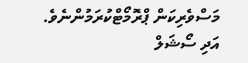މަސްވެރިކަން ޕްރޮމޯޓްކުރަމުންނެވެ. އަދި ސޯޝަލް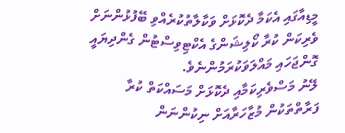މީޑިއާގައި އެކަމާ ދެކޮޅަށް ވަކާލާތުކުރެއްވި ބޭފުޅުންނަށް ވެރިކަން ކުރާ ކޯލިޝަންގެ އެކްޓިވިސްޓުން ގެންދިޔައީ ގޮންޖަހައި މައްލަވަކުރަމުންނެވެ.
ލޭނު މަސްވެރިކަމާއި ދެކޮޅަށް މަސައްކަތް ކުރާ ފަރާތްތަކުން މުޒާހަރާއަށް ނިކުންނަން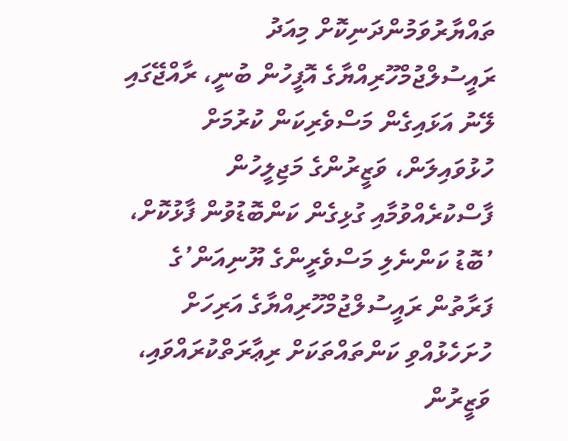ތައްޔާރުވަމުންދަނިކޮށް މިއަދު ރައީސުލްޖުމްހޫރިއްޔާގެ އޮފީހުން ބުނީ، ރާއްޖޭގައި ލޭނު އަޅައިގެން މަސްވެރިކަން ކުރުމަށް ހުޅުވައިލަން، ވަޒީރުންގެ މަޖިލީހުން ފާސްކުރެއްވުމާއި ގުޅިގެން ކަންބޮޑުވުން ފާޅުކޮށް، ’ބޮޑު ކަންނެލި މަސްވެރީންގެ ޔޫނިއަން’ގެ ފަރާތުން ރައީސުލްޖުމްހޫރިއްޔާގެ އަރިހަށް ހުށަހެޅުއްވި ކަންތައްތަކަށް ރިޢާރަތްކުރައްވައި، ވަޒީރުން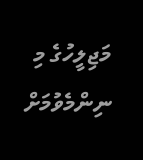މަޖިލީހުގެ މި ނިންމެވުމަށް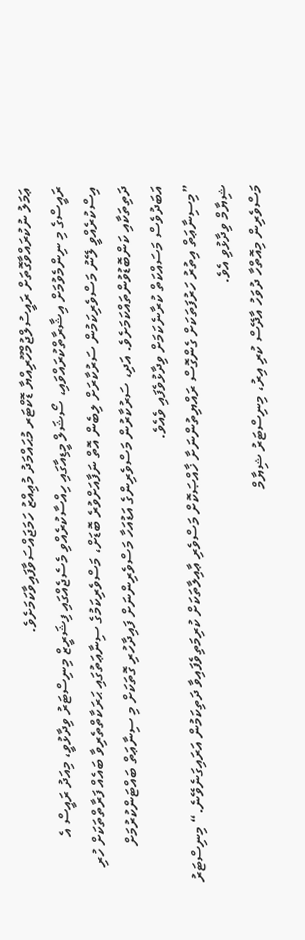ޢަމަލު ނުކުރައްވާގޮތަށް ރައީސުލްޖުމްހޫރިއްޔާ ޑޮކްޓަރ މުޙައްމަދު މުޢިއްޒު ހަމަޖައްސަވާފައިވާކަމަށެވެ.
ރައީސްގެ މި ނިންމެވުމަށް އިޝާރާތްކުރައްވައި، ސޯޝަލް މީޑިއާގައި ހިއްސާކުރެއްވި މެސެޖެއްގައި ފިޝަރީޒް މިނިސްޓަރު ވިދާޅުވީ، މިއަދު ރައީސް އެ އިސްކުރެއްވީ ލޭނު މަސްވެރިކަމުން ސަރުކާރަށް ލިބެން އޮތް ނަފާއަށްވުރެ ބޮޑަށް، މަސްވެރިކަމުގެ ސިނާޢަތުގައި ޙަރަކާތްތެރިވާ ބައެއް ފަރާތްތަކަށް ހުރި ދަތިތަކާއި ކަންބޮޑުވުންތައްކަމަށެވެ. އަދި، ސަރުކާރުން މަސްވެރިންގެ އަޑުއަހާ މަސްވެރިންނަށް ފައިދާހުރި ގޮތަކަށް މި ސިނާޢަތް ބައްޓަންކުރުމަށް އަބަދުވެސް މަސައްކަތް ކުރާނެކަމަށް ވިދާޅުވެފައި ވެއެވެ.
”މިސިނާޢަތް އިތުރު ހަރުފަތަކަށް ގެންގޮސް ރައްޔިތުންނަށާ ޚާއްޞަކޮށް މަސްވެރި ޢާއިލާތަކަށް ކުރިމަތިވެފައިވާ ދަތިކަމުން އަރައިގަނެވޭނެ.“ މިނިސްޓަރު ޝިޔާމް ވިދާޅުވި އެވެ.
މަސްވެރިން މިއޮތްހާ ދުވަހު އާދޭސް ކުރި އިރު، މިނިސްޓަރު ޝިޔާމް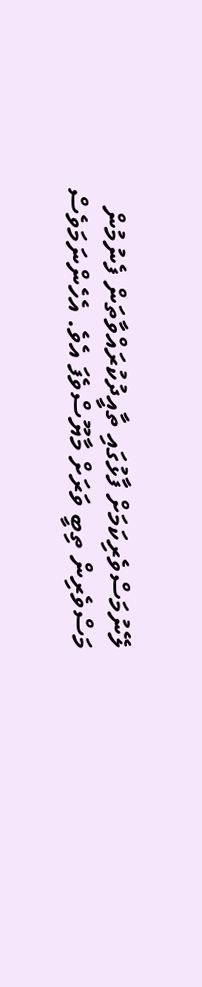ލޭނުމަސްވެރިކަމަށް ފާޅުގައި ތާއީދުކުރައްވާތަން ފެނުމުން މަސްވެރިން ތިބީ ވަރަށް މާޔޫސްވެފަ އެވެ. އެހެންނަމަވެސް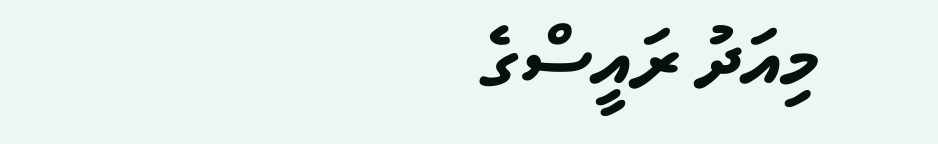މިއަދު ރައީސްގެ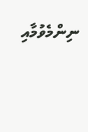ނިންމެވުމާއި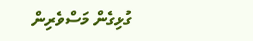ގުޅިގެން މަސްވެރިން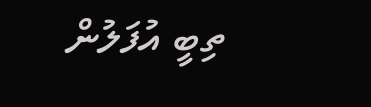ތިބީ އުފަލުން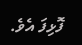ފޮޅިފަ އެވެ.